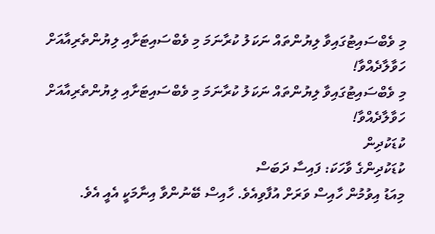މި ވެބްސައިޓުގައިވާ ލިޔުންތައް ނަކަލު ކުރާނަމަ މި ވެބްސައިޓަށާއި ލިޔުންތެރިއާއަށް ހަވާލާދެއްވާ!
މި ވެބްސައިޓުގައިވާ ލިޔުންތައް ނަކަލު ކުރާނަމަ މި ވެބްސައިޓަށާއި ލިޔުންތެރިއާއަށް ހަވާލާދެއްވާ!
ކުޑަކުދިން
ކުޑަކުދިންގެ ވާހަކަ: ފައިސާ ދަބަސް
މިއަޑު އިވުމުން ހާއިސް ވަރަށް އުފާވިއެވެ. ހާއިސް ބޭނުންވާ އިނާމަކީ އެއީ އެވެ.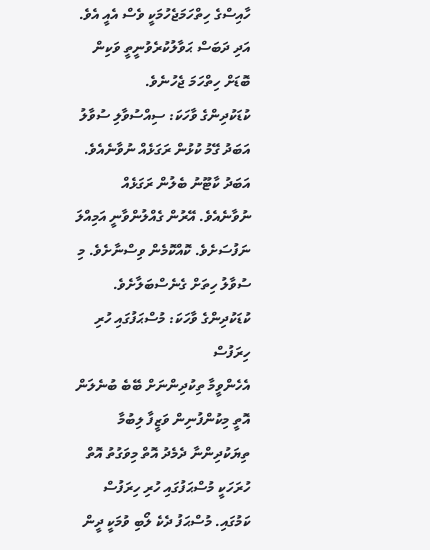ހާއިސްގެ ހިތްހަމަޖެހުމަކީ ވެސް އެއީ އެވެ. އަދި ދަބަސް ޙަވާލުކުރެވުނީތީ ވަކިން ބޮޑަށް ހިތްހަމަ ޖެހުނެވެ.
ކުޑަކުދިންގެ ވާހަކަ: ސިއްސުވާލި ސުވާލު
އަބަދު ގޭމު ކުޅުން ރަގަޅެއް ނުވާނެއެވެ. އަބަދު ކާޓޫނު ބެލުން ރަގަޅެއް ނުވާނެއެވެ. އޭރުން ގެއްލުންވާނީ އަމިއްލަ ނަފުސަށެވެ. ކޮއްކޮމެން ވިސްނާށެވެ. މި ސުވާލު ހިތަށް ގެނެސްބަލާށެވެ.
ކުޑަކުދިންގެ ވާހަކަ: މުސްޙަފުގައި ހުރި ހިރަފުސް
އެހެންވީމާ ތިކުދިންނަށް ބޭބެ ބުނެލަން އޮތީ މިކުންފުނިން ވަޒީފާ ލިބުމާ ތިޔަކުދިންނާ ދެމެދު އޮތް މިވަގުތު އޮތް ހުރަހަކީ މުސްޙަފުގައި ހުރި ހިރަފުސް ކަމުގައި. މުސްޙަފު ދެކެ ލޯބި ވުމަކީ ދީން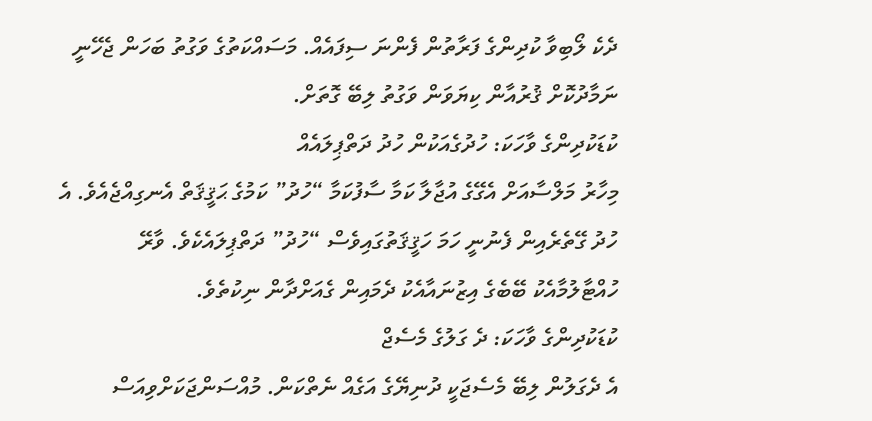ދެކެ ލޯބިވާ ކުދިންގެ ފަރާތުން ފެންނަ ސިފައެއް. މަސައްކަތުގެ ވަގުތު ބަހަން ޖެހޭނީ ނަމާދުކޮށް ޤުރުއާން ކިޔަވަން ވަގުތު ލިބޭ ގޮތަށް.
ކުޑަކުދިންގެ ވާހަކަ: ހުދުގެއަކުން ހުދު ދަތްޕިލައެއް
މިހާރު މަލްސާއަށް އެގޭގެ އުޖާލާ ކަމާ ސާފުކަމާ “ހުދު” ކަމުގެ ޙަޤީޤަތް އެނގިއްޖެއެވެ. އެ ހުދު ގޭތެރެއިން ފެނުނީ ހަމަ ހަޤީޤަތުގައިވެސް “ހުދު” ދަތްޕިލައެކެވެ. ވާރޭ ހުއްޓާލުމާއެކު ބޭބެގެ އިޒުނައާއެކު ދެމައިން ގެއަށްދާން ނިކުތެވެ.
ކުޑަކުދިންގެ ވާހަކަ: ދެ ގަލުގެ މެސެޖް
އެ ދެގަލުން ލިބޭ މެސެޖަކީ ދުނިޔޭގެ އަގެއް ނެތްކަން. މުއްސަންޖަކަށްވިއަސް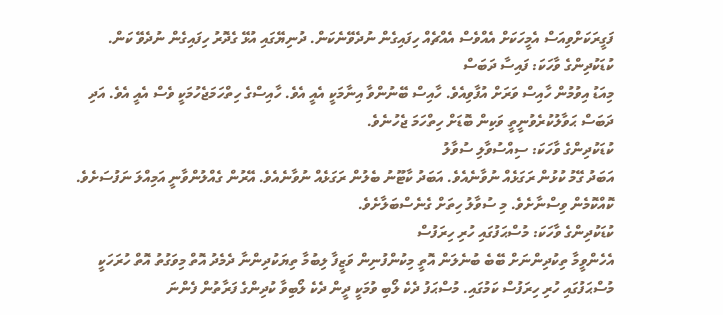ފަގީރަކަށްވިއަސް އެމީހަކަށް އެއްވެސް އެއްޗެއް ހިފައިގެން ނުދެވޭނެކަން. ދުނިޔޭގައި އުޅޭ ގެދޮރު ހިފައިގެން ނުދެވޭ ކަން.
ކުޑަކުދިންގެ ވާހަކަ: ފައިސާ ދަބަސް
މިއަޑު އިވުމުން ހާއިސް ވަރަށް އުފާވިއެވެ. ހާއިސް ބޭނުންވާ އިނާމަކީ އެއީ އެވެ. ހާއިސްގެ ހިތްހަމަޖެހުމަކީ ވެސް އެއީ އެވެ. އަދި ދަބަސް ޙަވާލުކުރެވުނީތީ ވަކިން ބޮޑަށް ހިތްހަމަ ޖެހުނެވެ.
ކުޑަކުދިންގެ ވާހަކަ: ސިއްސުވާލި ސުވާލު
އަބަދު ގޭމު ކުޅުން ރަގަޅެއް ނުވާނެއެވެ. އަބަދު ކާޓޫނު ބެލުން ރަގަޅެއް ނުވާނެއެވެ. އޭރުން ގެއްލުންވާނީ އަމިއްލަ ނަފުސަށެވެ. ކޮއްކޮމެން ވިސްނާށެވެ. މި ސުވާލު ހިތަށް ގެނެސްބަލާށެވެ.
ކުޑަކުދިންގެ ވާހަކަ: މުސްޙަފުގައި ހުރި ހިރަފުސް
އެހެންވީމާ ތިކުދިންނަށް ބޭބެ ބުނެލަން އޮތީ މިކުންފުނިން ވަޒީފާ ލިބުމާ ތިޔަކުދިންނާ ދެމެދު އޮތް މިވަގުތު އޮތް ހުރަހަކީ މުސްޙަފުގައި ހުރި ހިރަފުސް ކަމުގައި. މުސްޙަފު ދެކެ ލޯބި ވުމަކީ ދީން ދެކެ ލޯބިވާ ކުދިންގެ ފަރާތުން ފެންނަ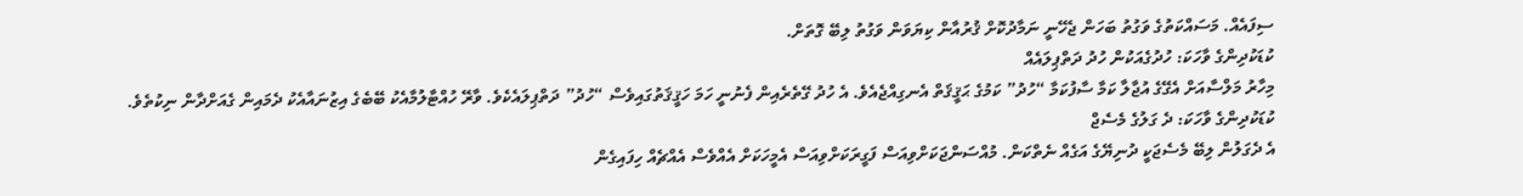ސިފައެއް. މަސައްކަތުގެ ވަގުތު ބަހަން ޖެހޭނީ ނަމާދުކޮށް ޤުރުއާން ކިޔަވަން ވަގުތު ލިބޭ ގޮތަށް.
ކުޑަކުދިންގެ ވާހަކަ: ހުދުގެއަކުން ހުދު ދަތްޕިލައެއް
މިހާރު މަލްސާއަށް އެގޭގެ އުޖާލާ ކަމާ ސާފުކަމާ “ހުދު” ކަމުގެ ޙަޤީޤަތް އެނގިއްޖެއެވެ. އެ ހުދު ގޭތެރެއިން ފެނުނީ ހަމަ ހަޤީޤަތުގައިވެސް “ހުދު” ދަތްޕިލައެކެވެ. ވާރޭ ހުއްޓާލުމާއެކު ބޭބެގެ އިޒުނައާއެކު ދެމައިން ގެއަށްދާން ނިކުތެވެ.
ކުޑަކުދިންގެ ވާހަކަ: ދެ ގަލުގެ މެސެޖް
އެ ދެގަލުން ލިބޭ މެސެޖަކީ ދުނިޔޭގެ އަގެއް ނެތްކަން. މުއްސަންޖަކަށްވިއަސް ފަގީރަކަށްވިއަސް އެމީހަކަށް އެއްވެސް އެއްޗެއް ހިފައިގެން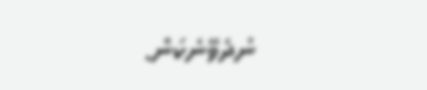ނުދެވޭނެކަން.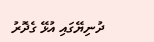ދުނިޔޭގައި އުޅޭ ގެދޮރު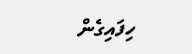ހިފައިގެން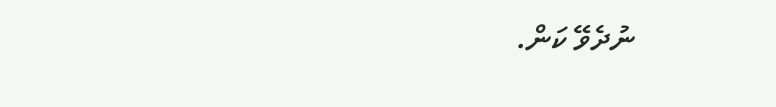ނުދެވޭ ކަން.